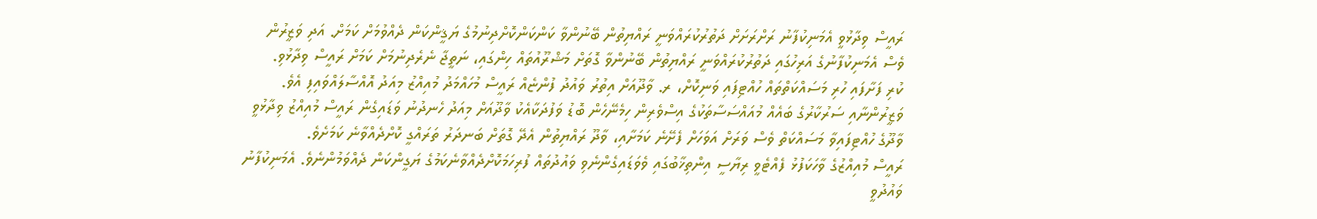ރައީސް ވިދާޅުވީ އެމަނިކުފާނު ރަށްރަށަށް ދަތުރުކުރައްވަނީ ރައްޔިތުން ބޭނުންވާ ކަންކަންކޮށްދިނުމުގެ ޔަޤީންކަން ދެއްވުމަށް ކަމަށް. އަދި ވަޒީރުން ވެސް އެމަނިކުފާނުގެ އަރިހުގައި ދަތުރުކުރައްވަނީ ރައްޔިތުން ބޭނުންވާ ގޮތަށް މަޝްރޫއުތައް ހިންގައި، ނަތީޖާ ނެރެދިނުމަށް ކަމަށް ރައީސް ވިދާޅުވި.
ކުރި ފަށާފައި ހުރި މަސައްކަތްތައް ހުއްޓިފައި ވަނިކޮށް، ރ. ވާދޫއަށް އިތުރު ވައުދު ފުންޏެއް ރައީސް މުހައްމަދު މުއިއްޒު މިއަދު އޮއްސާލައްވައިފި އެވެ.
ވަޒީރުންނާއި ސަރުކާރުގެ ބައެއް މުއައްސަސާތަކުގެ އިސްވެރިން ހިމެނޭހެން ބޮޑު ވަފުދަކާއެކު ވާދޫއަށް މިއަދު ހެނދުނު ވަޑައިގެން ރައީސް މުއިއްޒު ވިދާޅުވީ ވާދޫގެ ހުއްޓިފައިވާ މަސައްކަތް ވެސް ވަރަށް އަވަހަށް ފެށޭނެ ކަމަށާއި، ވާދޫ ރައްޔިތުން އެދޭ ގޮތަށް ބަނދަރު ތަރައްގީ ކޮށްދެއްވާނެ ކަމަށެވެ.
ރައީސް މުއިއްޒުގެ ވާހަކަފުޅު ފެއްޓެވީ ރިޔާސީ އިންތިޚާބުގައި ވެވަޑައިގެންނެވި ވައުދުތައް ފުރިހަމަކޮށްދެއްވާނެކަމުގެ ޔަގީންކަން ދެއްވަމުންނެވެ. އެމަނިކުފާނު ވައުދުވީ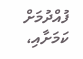ފުއްދުމަށް ކަމަށާއި،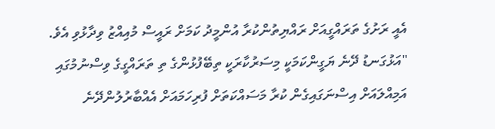އެއީ ރަށުގެ ތަރައްގީއަށް ރައްޔިތުންކުރާ އުންމީދު ކަމަށް ރައީސް މުއިއްޒު ވިދާޅުވި އެވެ.
"އަޅުގަނޑު ދޭނެ ޔަގީންކަމަކީ މިސަރުކާރަކީ ތިބޭފުޅުންގެ ތި ތަރައްގީގެ ވިސްނުމުގައި އަމިއްލައަށް އިސްނަގައިގެން ކުރާ މަސައްކަތަށް ފުރިހަމައަށް އެއްބާރުލުންދޭނެ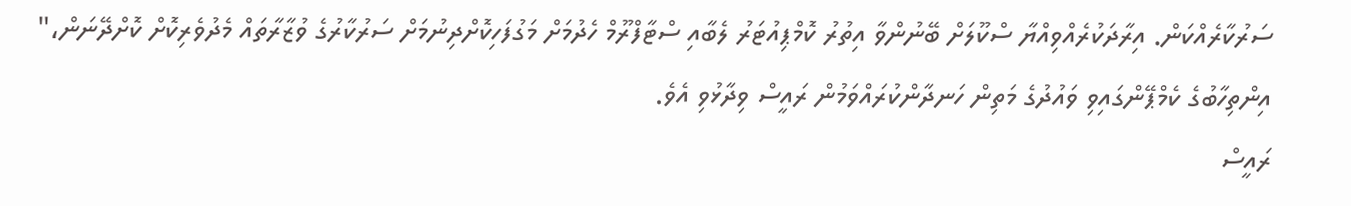ސަރުކާރެއްކަން. އިރާދަކުރެއްވިއްޔާ ސްކޫލަށް ބޭނުންވާ އިތުރު ކޮމްޕިއުޓަރު ލެބާއި ސްޓާފްރޫމް ހެދުމަށް މަގުފަހިކޮށްދިނުމަށް ސަރުކާރުގެ ވުޒާރާތައް މެދުވެރިކޮށް ކޮށްދޭނަން،" އިންތިހާބުގެ ކެމްޕޭންގައިވި ވައުދުގެ މަތިން ހަނދާންކުރައްވަމުން ރައީސް ވިދާޅުވި އެވެ.
ރައީސް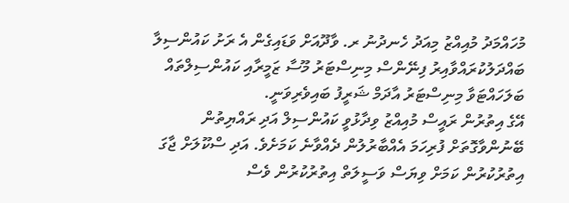މުހައްމަދު މުއިއްޒު މިއަދު ހެނދުނު ރ. ވާދޫއަށް ވަޑައިގެން އެ ރަށު ކައުންސިލާ ބައްދަލުކުރައްވާއިރު ފިނޭންސް މިނިސްޓަރު މޫސާ ޒަމީރާއި ކައުންސިލްތައް ބަލަހައްޓަވާ މިނިސްޓަރު އާދަމް ޝަރީފު ބައިވެރިވަނީ.
އޭގެ އިތުރުން ރައީސް މުއިއްޒު ވިދާޅުވީ ކައުންސިލް އަދި ރައްޔިތުން ބޭނުންވާގޮތަށް ފުރިހަމަ އެއްބާރުލުން ދެއްވާނެ ކަމަށެވެ. އަދި ސްކޫލަށް ޖާގަ އިތުރުކުރުން ކަމަށް ވިޔަސް ވަސީލަތް އިތުރުކުރުން ވެސް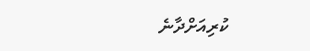ކުރިއަށްދާނެ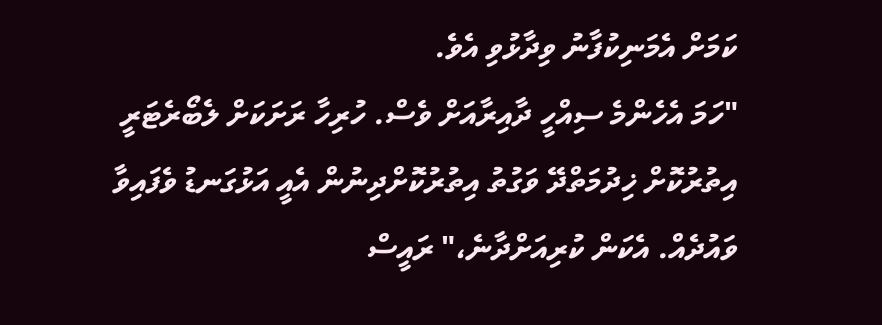ކަމަށް އެމަނިކުފާނު ވިދާޅުވި އެވެ.
"ހަމަ އެހެންމެ ސިއްހީ ދާއިރާއަށް ވެސް. ހުރިހާ ރަށަކަށް ލެބޯރެޓަރީ އިތުރުކޮށް ޚިދުމަތްދޭ ވަގުތު އިތުރުކޮށްދިނުން އެއީ އަޅުގަނޑު ވެފައިވާ ވައުދެއް. އެކަން ކުރިއަށްދާނެ،" ރައީސް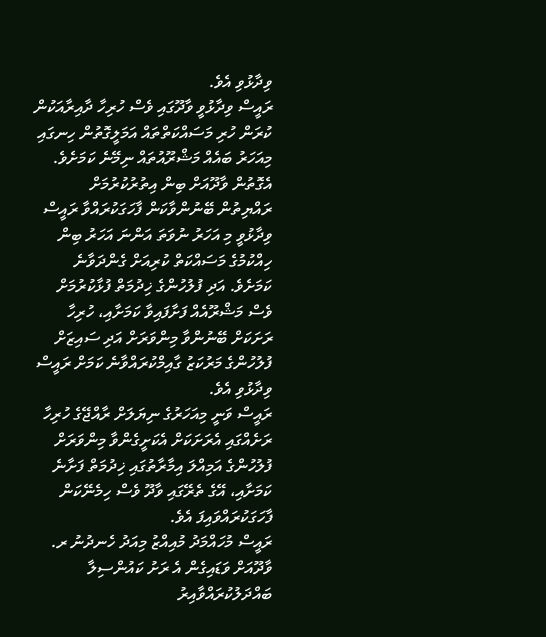ވިދާޅުވި އެވެ.
ރައީސް ވިދާޅުވީ ވާދޫގައި ވެސް ހުރިހާ ދާއިރާއަކުން ކުރަން ހުރި މަސައްކަތްތައް އަމަލީގޮތުން ހިނގައި މިއަހަރު ބައެއް މަޝްރޫއުތައް ނިމޭނެ ކަމަށެވެ. އެގޮތުން ވާދޫއަށް ބިން އިތުރުކުރުމަށް ރައްޔިތުން ބޭނުންވާކަން ފާހަގަކުރައްވާ ރައީސް ވިދާޅުވީ މި އަހަރު ނުވަތަ އަންނަ އަހަރު ބިން ހިއްކުމުގެ މަސައްކަތް ކުރިއަށް ގެންދަވާނެ ކަމަށެވެ. އަދި ފުލުހުންގެ ޚިދުމަތް ފުޅާކުރުމަށް ވެސް މަޝްރޫއެއް ފަށާފައިވާ ކަމަށާއި، ހުރިހާ ރަށަކަށް ބޭނުންވާ މިންވަރަށް އަދި ސައިޒަށް ފުލުހުންގެ މަރުކަޒު ގާއިމްކުރައްވާނެ ކަމަށް ރައީސް ވިދާޅުވި އެވެ.
ރައީސް ވަނީ މިއަހަރުގެ ނިޔަލަށް ރާއްޖޭގެ ހުރިހާ ރަށެއްގައި އެރަށަކަށް އެކަށީގެންވާ މިންވަރަށް ފުލުހުންގެ އަމިއްލަ އިމާރާތުގައި ޚިދުމަތް ފަށާނެ ކަމަށާއި، އޭގެ ތެރޭގައި ވާދޫ ވެސް ހިމެނޭކަން ފާހަގަކުރައްވައިފަ އެވެ.
ރައީސް މުހައްމަދު މުއިއްޒު މިއަދު ހެނދުނު ރ. ވާދޫއަށް ވަޑައިގެން އެ ރަށު ކައުންސިލާ ބައްދަލުކުރައްވާއިރު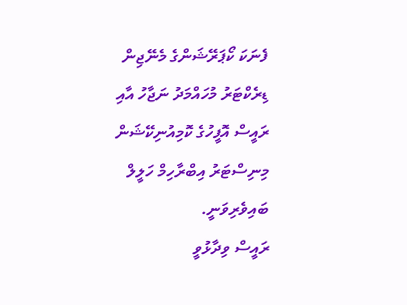ފެނަކަ ކޯޕަރޭޝަންގެ މެނޭޖިން ޑިރެކްޓަރު މުހައްމަދު ނަޖާހު އާއި ރައީސް އޮފީހުގެ ކޮމިއުނިކޭޝަން މިނިސްޓަރު އިބްރާހިމް ހަލީލް ބައިވެރިވަނީ.
ރައީސް ވިދާޅުވީ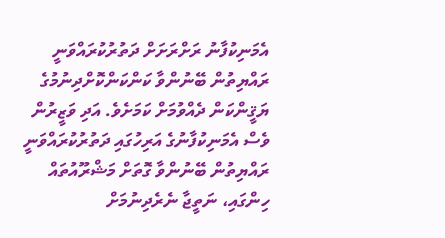އެމަނިކުފާނު ރަށްރަށަށް ދަތުރުކުރައްވަނީ ރައްޔިތުން ބޭނުންވާ ކަންކަންކޮށްދިނުމުގެ ޔަޤީންކަން ދެއްވުމަށް ކަމަށެވެ. އަދި ވަޒީރުން ވެސް އެމަނިކުފާނުގެ އަރިހުގައި ދަތުރުކުރައްވަނީ ރައްޔިތުން ބޭނުންވާ ގޮތަށް މަޝްރޫއުތައް ހިންގައި، ނަތީޖާ ނެރެދިނުމަށް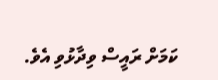ކަމަށް ރައީސް ވިދާޅުވި އެވެ.